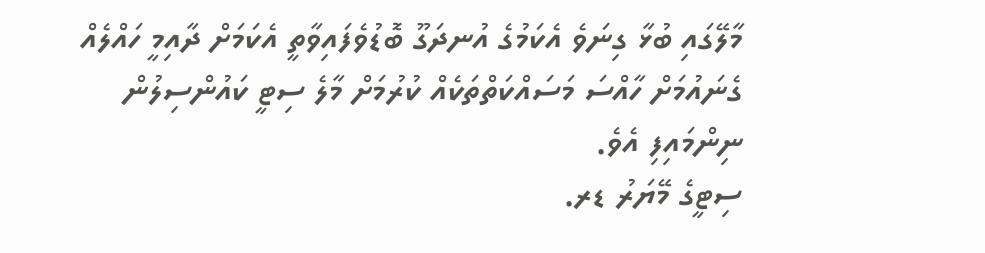މާލޭގައި ބުޅާ ގިނަވެ އެކަމުގެ އުނދަގޫ ބޮޑުވެފައިވާތީ އެކަމަށް ދާއިމީ ހައްލެއް ގެނައުމަށް ހާއްސަ މަސައްކަތްތަކެއް ކުރުމަށް މާލެ ސިޓީ ކައުންސިލުން ނިންމައިފި އެވެ.
ސިޓީގެ މޭޔަރު ޑރ.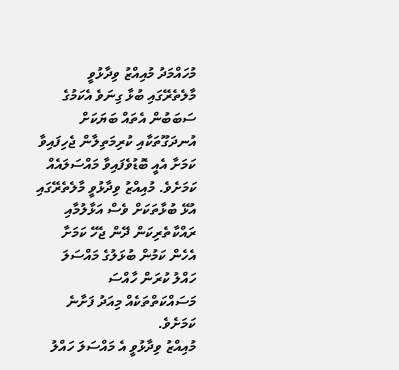މުހައްމަދު މުއިއްޒު ވިދާޅުވީ މާލެތެރޭގައި ބުޅާ ގިނަވެ އެކަމުގެ ސަބަބުން އެތައް ބަޔަކަށް އުނދަގޫތަކާއި ކުރިމަތިލާން ޖެހިފައިވާ ކަމަށާ އެއީ ބޮޑުވެފައިވާ މައްސަލައެއް ކަމަށެވެ. މުއިއްޒު ވިދާޅުވީ މާލެތެރޭގައި އުޅޭ ބުޅާތަކަށް ވެސް އަޅާލުމާއި ރައްކާތެރިކަން ދޭން ޖެހޭ ކަމަށާ އެހެން ކަމުން ބުޅަލުގެ މައްސަލަ ހައްލު ކުރަން ހާއްސަ މަސައްކަތްތަކެއް މިއަދު ފަށާނެ ކަމަށެވެ.
މުއިއްޒު ވިދާޅުވީ އެ މައްސަލަ ހައްލު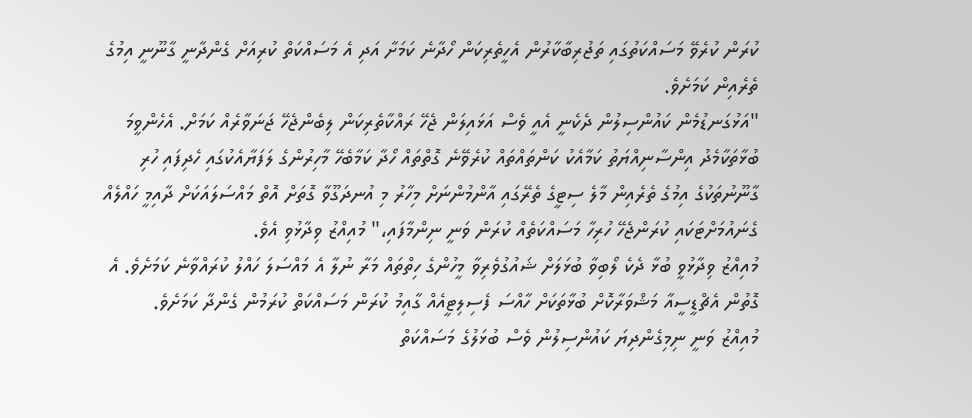ކުރަން ކުރެވޭ މަސައްކަތުގައި ތަޖުރިބާކާރުން އެހީތެރިކަން ހޯދާނެ ކަމަށާ އަދި އެ މަސައްކަތް ކުރިއަށް ގެންދާނީ ގާނޫނީ އިމުގެ ތެރެއިން ކަމަށެވެ.
"އަޅުގަނޑުމެން ކައުންސިލުން ދެކެނީ އެއީ ވެސް އަޅައިލަން ޖެހޭ ރައްކާތެރިކަން ލިބެންޖެހޭ ޖަނަވާރެއް ކަމަށް. އެހެންވީމަ ބުޅާތަކާމެދު އިންސާނިއްޔަތު ކަމާއެކު ކަންތައްތައް ކުރެވޭނެ ގޮތްތައް ހޯދާ ކަމާބެހޭ މާހިރުންގެ ލަފަޔާއެކުގައި ހެދިފައި ހުރި ގާނޫނުތަކުގެ އިމުގެ ތެރެއިން މާލެ ސިޓީގެ ތެރޭގައި އާންމުންނަށް މިހާރު މި އުނދަގޫވާ ގޮތަށް އޮތް މައްސަލައަކަށް ދާއިމީ ހައްލެއް ގެނައުމަށްޓަކައި ކުރަންޖެހޭ ހުރިހާ މަސައްކަތެއް ކުރަން ވަނީ ނިންމާފައި،" މުއިއްޒު ވިދާޅުވި އެވެ.
މުއިއްޒު ވިދާޅުވީ ބުޅާ ދެކެ ލޯބިވާ ބުޅަލަށް ޝައުގުވެރިވާ މީހުންގެ ހިތްތައް މަރާ ނުލާ އެ މައްސަލަ ހައްލު ކުރައްވާނެ ކަމަށެވެ. އެ ގޮތުން އެޗްޑީސީއާ މަޝްވަރާކޮށް ބުޅާތަކަށް ހާއްސަ ފެސިލިޓީއެއް ގާއިމު ކުރަން މަސައްކަތް ކުރަމުން ގެންދާ ކަމަށެވެ.
މުއިއްޒު ވަނީ ނިމިގެންދިޔަ ކައުންސިލުން ވެސް ބުޅަލުގެ މަސައްކަތް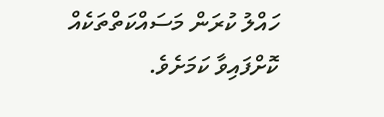ހައްލު ކުރަން މަސައްކަތްތަކެއް ކޮށްފައިވާ ކަމަށެވެ.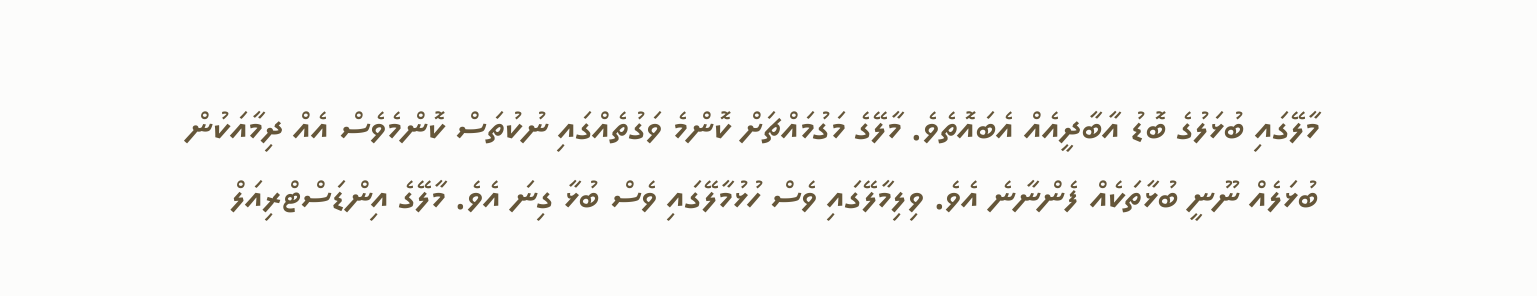މާލޭގައި ބުޅަލުގެ ބޮޑު އާބާދީއެއް އެބައޮތެވެ. މާލޭގެ މަގުމައްޗަށް ކޮންމެ ވަގުތެއްގައި ނުކުތަސް ކޮންމެވެސް އެއް ދިމާއަކުން ބުޅަލެއް ނޫނީ ބުޅާތަކެއް ފެންނާނެ އެވެ. ވިލިމާލޭގައި ވެސް ހުޅުމާލޭގައި ވެސް ބުޅާ ގިނަ އެވެ. މާލޭގެ އިންޑަސްޓްރިއަލް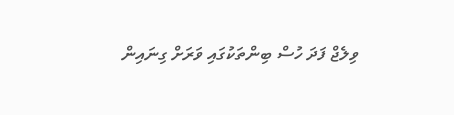ވިލެޖް ފަދަ ހުސް ބިންތަކުގައި ވަރަށް ގިނައިން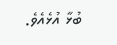ބުޅާ އުޅެއެވެ.